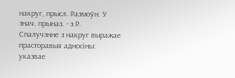накруг, прысл. Размоўн. У знач. прыназ. - з Р. Спалучэнне з накруг выражае прасторавыя адносіны: указвае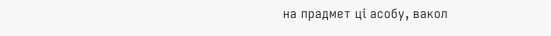на прадмет ці асобу, вакол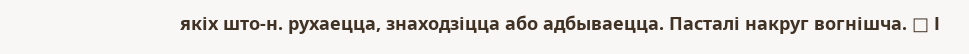якіх што-н. рухаецца, знаходзіцца або адбываецца. Пасталі накруг вогнішча. □ І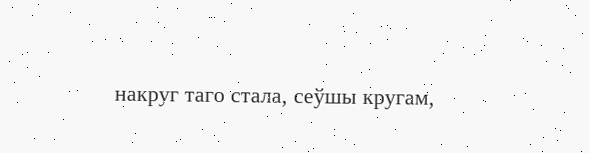накруг таго стала, сеўшы кругам,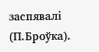заспявалі (П.Броўка).